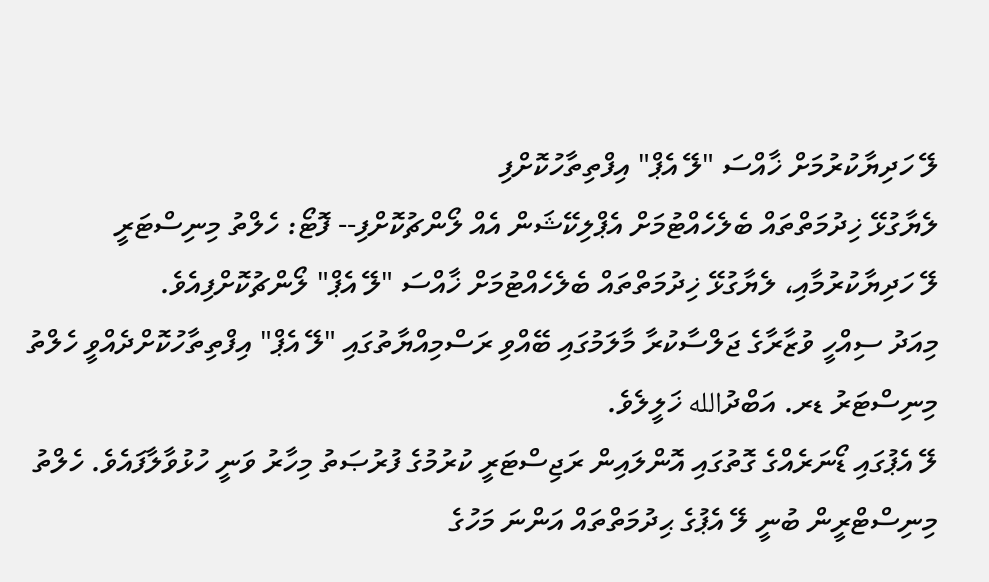ލޭ ހަދިޔާކުރުމަށް ޚާއްސަ "ލޭ އެޕް" އިފްތިތާހުކޮށްފި
ލެޔާގުޅޭ ޚިދުމަތްތައް ބެލެހެއްޓުމަށް އެޕްލިކޭޝަން އެއް ލޯންޗުކޮށްފި-- ފޮޓޯ: ހެލްތު މިނިސްޓަރީ
ލޭ ހަދިޔާކުރުމާއި، ލެޔާގުޅޭ ޚިދުމަތްތައް ބެލެހެއްޓުމަށް ޚާއްސަ "ލޭ އެޕް" ލޯންޗުކޮށްފިއެވެ.
މިއަދު ސިއްހީ ވުޒާރާގެ ޖަލްސާކުރާ މާލަމުގައި ބޭއްވި ރަސްމިއްޔާތުގައި "ލޭ އެޕް" އިފްތިތާހުކޮށްދެއްވީ ހެލްތު މިނިސްޓަރު ޑރ. އަބްދުالله ޚަލީލެވެ.
ލޭ އެޕުގައި ޑޯނަރެއްގެ ގޮތުގައި އޮންލައިން ރަޖިސްޓަރީ ކުރުމުގެ ފުރުޞަތު މިހާރު ވަނީ ހުޅުވާލާފައެވެ. ހެލްތު މިނިސްޓްރީން ބުނީ ލޭ އެޕުގެ ޙިދުމަތްތައް އަންނަ މަހުގެ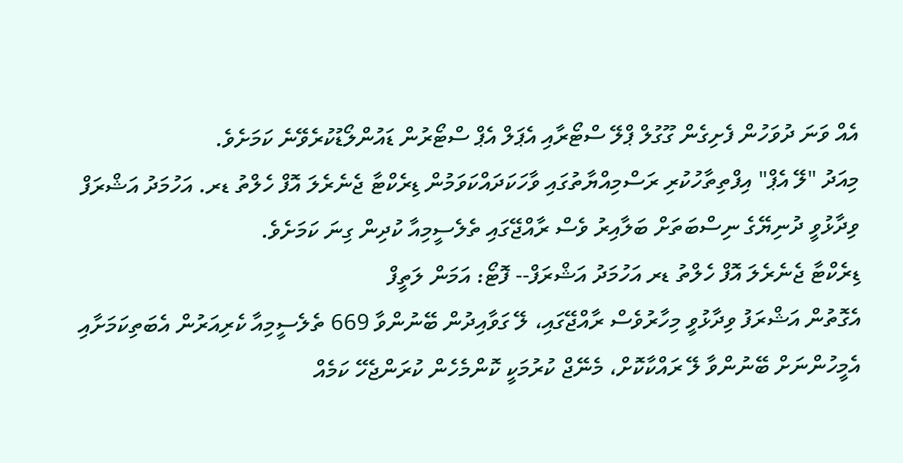އެއް ވަނަ ދުވަހުން ފެށިގެން ގޫގުލް ޕްލޭ ސްޓޯރާއި އެޕަލް އެޕް ސްޓޯރުން ޑައުންލޯޑުކުރެވޭނެ ކަމަށެވެ.
މިއަދު "ލޭ އެޕް" އިފްތިތާހުކުރި ރަސްމިއްޔާތުގައި ވާހަކަދައްކަވަމުން ޑިރެކްޓާ ޖެނެރެލަ އޮފް ހެލްތު ޑރ. އަހުމަދު އަޝްރަފް ވިދާޅުވީ ދުނިޔޭގެ ނިސްބަތަށް ބަލާއިރު ވެސް ރާއްޖޭގައި ތެލެސީމިއާ ކުދިން ގިނަ ކަމަށެވެ.
ޑިރެކްޓާ ޖެނެރެލަ އޮފް ހެލްތު ޑރ އަހުމަދު އަޝްރަފް-- ފޮޓޯ: އަމަން ލަތީފް
އެގޮތުން އަޝްރަފު ވިދާޅުވީ މިހާރުވެސް ރާއްޖޭގައި، ލޭ ގަވާއިދުން ބޭނުންވާ 669 ތެލެސީމިއާ ކެރިއަރުން އެބަތިކަމަށާއި އެމީހުންނަށް ބޭނުންވާ ލޭ ރައްކާކޮށް، މެނޭޖް ކުރުމަކީ ކޮންމެހެން ކުރަންޖެހޭ ކަމެއް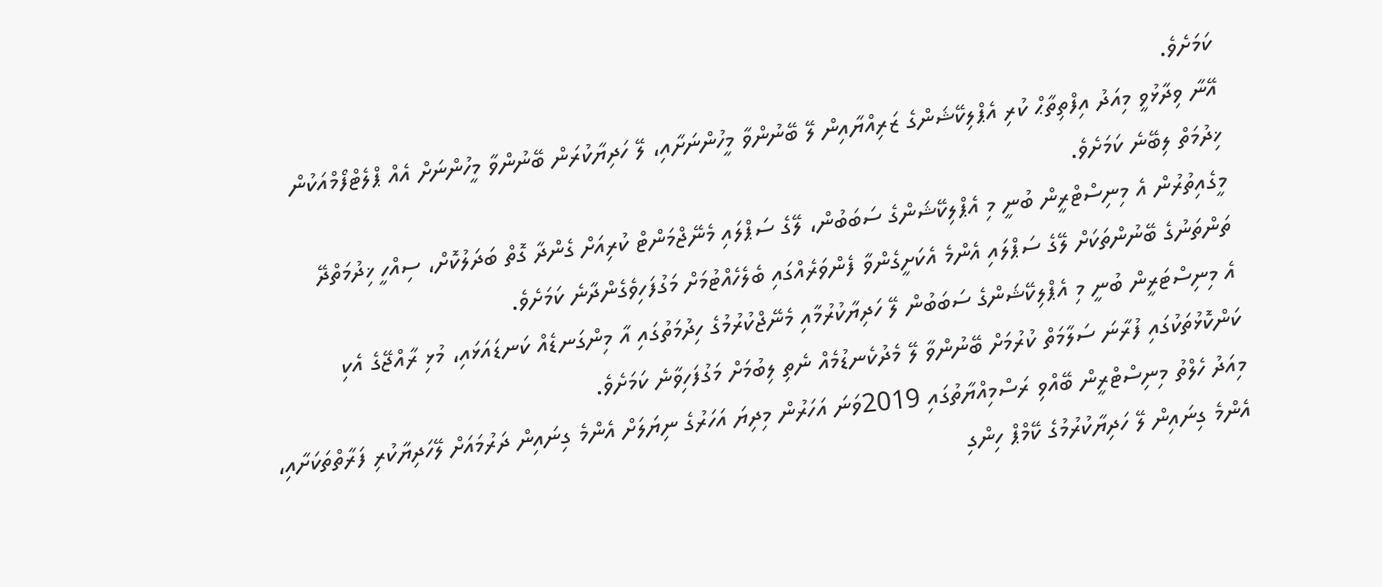ކަމަށެވެ.
އޭނާ ވިދާޅުވީ މިއަދު އިފްތިތާޙް ކުރި އެޕްލިކޭޝަންގެ ޒަރިއްޔާއިން ލޭ ބޭނުންވާ މީހުންނަށާއި، ލޭ ހަދިޔާކުރަން ބޭނުންވާ މީހުންނަށް އެއް ޕްލެޓްފޯމްއަކުން ޚިދުމަތް ލިބޭނެ ކަމަށެވެ.
މީގެއިތުރުން އެ މިނިސްޓްރީން ބުނީ މި އެޕްލިކޭޝަންގެ ސަބަބުން، ލޭގެ ސަޕްލައި މެނޭޖްމަންޓް ކުރިއަށް ގެންދާ ގޮތް ބަދަލުކޮށް، ސިއްހީ ޚިދުމަތްދޭ ތަންތަނުގެ ބޭނުންތަކަށް ލޭގެ ސަޕްލައި އެންމެ އެކަށީގެންވާ ފެންވަރެއްގައި ބެލެހެއްޓުމަށް މަގުފަހިވެގެންދާނެ ކަމަށެވެ.
އެ މިނިސްޓަރީން ބުނީ މި އެޕްލިކޭޝަންގެ ސަބަބުން ލޭ ހަދިޔާކުރުމާއި މެނޭޖްކުރުމުގެ ހިދުމަތުގައި އާ މިންގަނޑެއް ކަނޑައަޅައި، މުޅި ރާއްޖޭގެ އެކި ކަންކޮޅުތަކުގައި ފުރާނަ ސަލާމަތް ކުރުމަށް ބޭނުންވާ ލޭ މެދުކެނޑުމެއް ނެތި ލިބުމަށް މަގުފަހިވާނެ ކަމަށެވެ.
މިއަދު ހެލްތު މިނިސްޓްރީން ބޭއްވި ރަސްމިއްޔާތުގައި 2019ވަނަ އަހަރުން މިދިޔަ އަހަރުގެ ނިޔަލަށް އެންމެ ގިނައިން ދަރުމައަށް ލޭހަދިޔާކުރި ފަރާތްތަކަށާއި، އެންމެ ގިނައިން ލޭ ހަދިޔާކުރުމުގެ ކޭމްޕް ހިންގި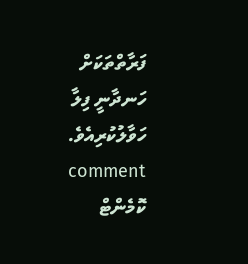ފަރާތްތަކަށް ހަނދާނީ ފިލާ ހަވާލުކުރިއެވެ.
comment ކޮމެންޓް